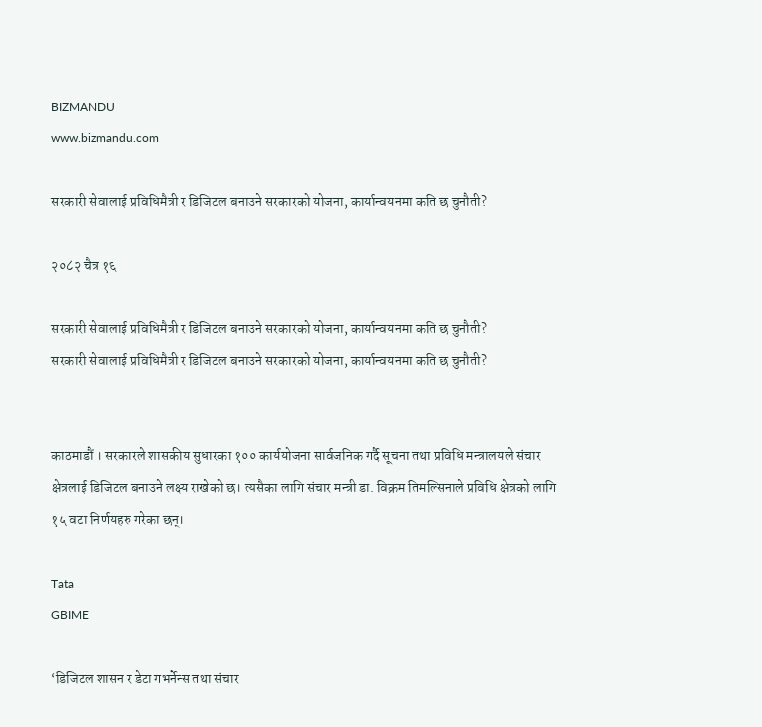BIZMANDU
www.bizmandu.com

सरकारी सेवालाई प्रविधिमैत्री र डिजिटल बनाउने सरकारको योजना, कार्यान्वयनमा कति छ चुनौती?

२०८२ चैत्र १६

सरकारी सेवालाई प्रविधिमैत्री र डिजिटल बनाउने सरकारको योजना, कार्यान्वयनमा कति छ चुनौती?
सरकारी सेवालाई प्रविधिमैत्री र डिजिटल बनाउने सरकारको योजना, कार्यान्वयनमा कति छ चुनौती?


काठमाडौं । सरकारले शासकीय सुधारका १०० कार्ययोजना सार्वजनिक गर्दै सूचना तथा प्रविधि मन्त्रालयले संचार क्षेत्रलाई डिजिटल बनाउने लक्ष्य राखेको छ। त्यसैका लागि संचार मन्त्री डा. विक्रम तिमल्सिनाले प्रविधि क्षेत्रको लागि १५ वटा निर्णयहरु गरेका छन्।

Tata
GBIME

‘डिजिटल शासन र डेटा गभर्नेन्स तथा संचार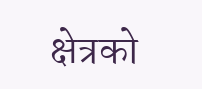क्षेत्रको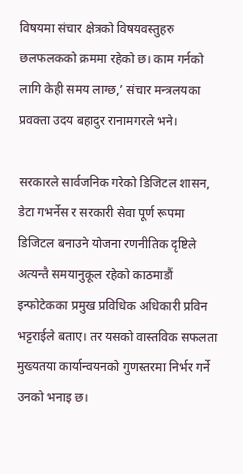विषयमा संचार क्षेत्रको विषयवस्तुहरु छलफलकको क्रममा रहेको छ। काम गर्नको लागि केही समय लाग्छ,’ संचार मन्त्रलयका प्रवक्ता उदय बहादुर रानामगरले भने।

सरकारले सार्वजनिक गरेको डिजिटल शासन, डेटा गभर्नेस र सरकारी सेवा पूर्ण रूपमा डिजिटल बनाउने योजना रणनीतिक दृष्टिले अत्यन्तै समयानुकूल रहेको काठमाडौं इन्फोटेकका प्रमुख प्रविधिक अधिकारी प्रविन भट्टराईले बताए। तर यसको वास्तविक सफलता मुख्यतया कार्यान्वयनको गुणस्तरमा निर्भर गर्ने उनको भनाइ छ।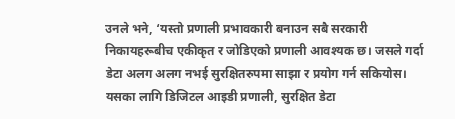उनले भने, ‘यस्तो प्रणाली प्रभावकारी बनाउन सबै सरकारी निकायहरूबीच एकीकृत र जोडिएको प्रणाली आवश्यक छ। जसले गर्दा डेटा अलग अलग नभई सुरक्षितरुपमा साझा र प्रयोग गर्न सकियोस। यसका लागि डिजिटल आइडी प्रणाली, सुरक्षित डेटा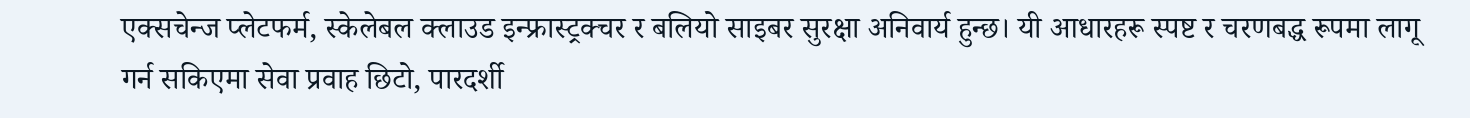एक्सचेन्ज प्लेटफर्म, स्केलेबल क्लाउड इन्फ्रास्ट्रक्चर र बलियो साइबर सुरक्षा अनिवार्य हुन्छ। यी आधारहरू स्पष्ट र चरणबद्ध रूपमा लागू गर्न सकिएमा सेवा प्रवाह छिटो, पारदर्शी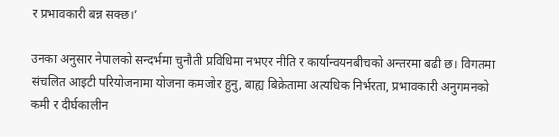र प्रभावकारी बन्न सक्छ।’

उनका अनुसार नेपालको सन्दर्भमा चुनौती प्रविधिमा नभएर नीति र कार्यान्वयनबीचको अन्तरमा बढी छ। विगतमा संचलित आइटी परियोजनामा योजना कमजोर हुनु, बाह्य बिक्रेतामा अत्यधिक निर्भरता, प्रभावकारी अनुगमनको कमी र दीर्घकालीन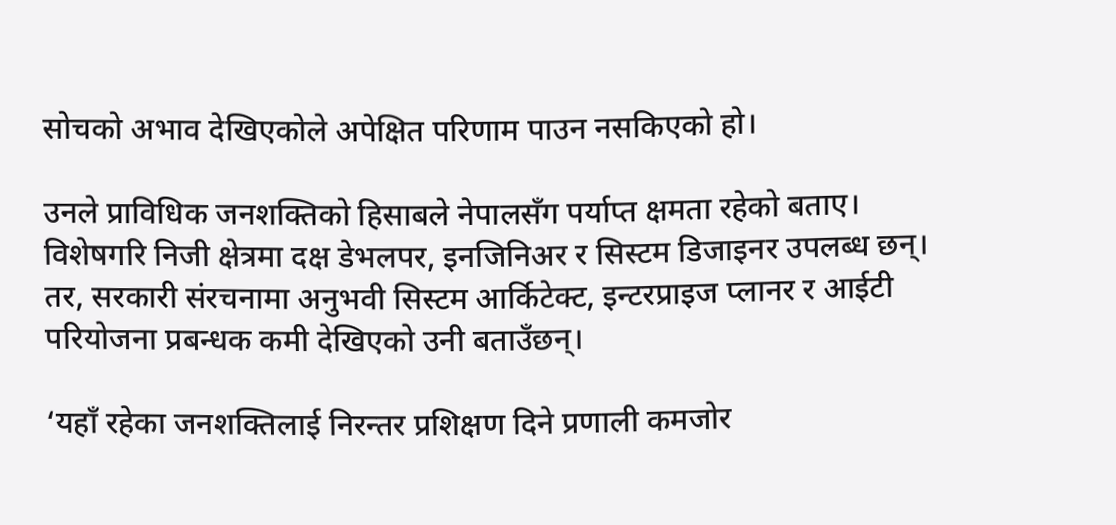सोचको अभाव देखिएकोले अपेक्षित परिणाम पाउन नसकिएको हो।

उनले प्राविधिक जनशक्तिको हिसाबले नेपालसँग पर्याप्त क्षमता रहेको बताए। विशेषगरि निजी क्षेत्रमा दक्ष डेभलपर, इनजिनिअर र सिस्टम डिजाइनर उपलब्ध छन्। तर, सरकारी संरचनामा अनुभवी सिस्टम आर्किटेक्ट, इन्टरप्राइज प्लानर र आईटी परियोजना प्रबन्धक कमी देखिएको उनी बताउँछन्।

‘यहाँ रहेका जनशक्तिलाई निरन्तर प्रशिक्षण दिने प्रणाली कमजोर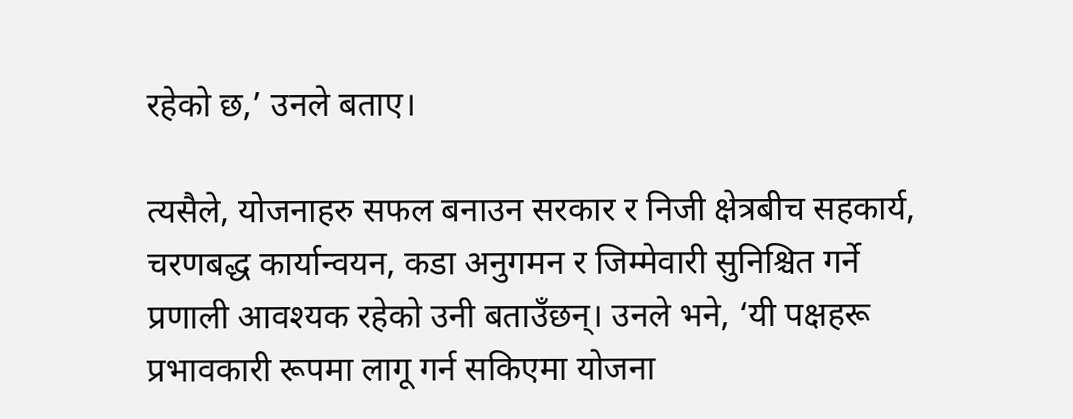रहेको छ,’ उनले बताए।

त्यसैले, योजनाहरु सफल बनाउन सरकार र निजी क्षेत्रबीच सहकार्य, चरणबद्ध कार्यान्वयन, कडा अनुगमन र जिम्मेवारी सुनिश्चित गर्ने प्रणाली आवश्यक रहेको उनी बताउँछन्। उनले भने, ‘यी पक्षहरू प्रभावकारी रूपमा लागू गर्न सकिएमा योजना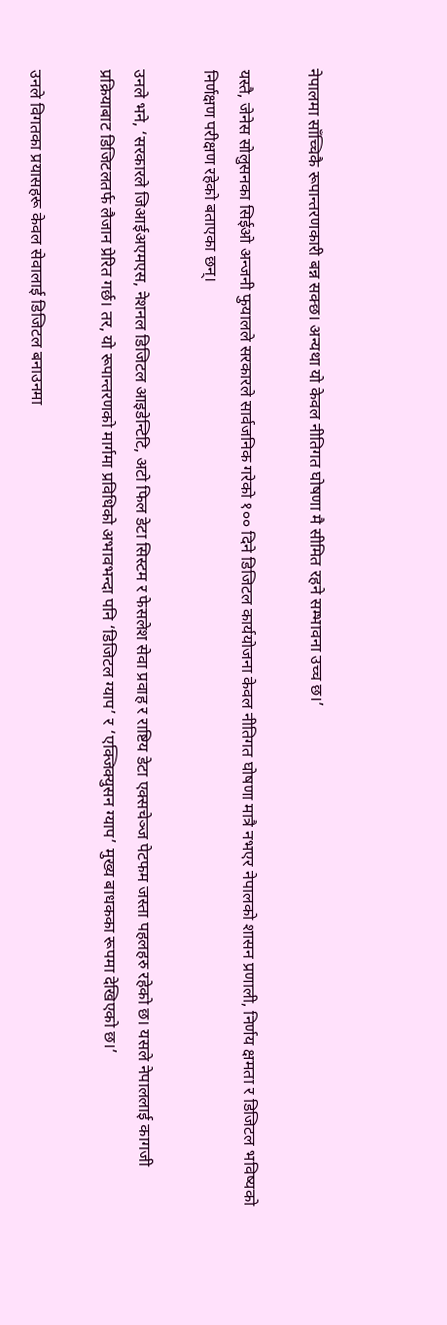नेपालमा साँच्चिकै रूपान्तरणकारी बन्न सक्छ। अन्यथा यो केवल नीतिगत घोषणा मै सीमित रहने सम्भावना उच्च छ।’

यस्तै, जेनेस सोलुसनका सिईओ अन्जनी फुयालले सरकारले सार्वजनिक गरेको १०० दिने डिजिटल कार्ययोजना केवल नीतिगत घोषणा मात्रै नभएर नेपालको शासन प्रणाली, निर्णय क्षमता र डिजिटल भविष्यको निर्णक्षण परीक्षण रहेको बताएका छन्।

उनले भने, ‘सरकारले जिआईअएमएस, नेशनल डिजिटल आइडेन्टिटि, अटो फिल डेटा सिस्टम र फेसलेश सेवा प्रवाह र राष्टिय डेटा एक्सचेञ्ज पेटफम जस्ता पहलहरु रहेको छ। यसले नेपाललाई कागजी प्रक्रियाबाट डिजिटलतर्फ लैजान प्रेरित गर्छ। तर, यो रूपान्तरणको मार्गमा प्रविधिको अभावभन्दा पनि ‘डिजिटल ग्याप’ र ‘एक्जिक्युसन ग्याप’ मुख्य बाधकका रूपमा देखिएको छ।’

उनले विगतका प्रयासहरू केवल सेवालाई डिजिटल बनाउनमा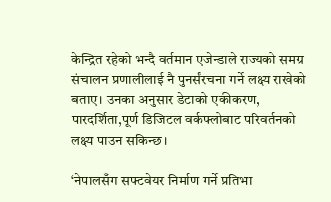केन्द्रित रहेको भन्दै वर्तमान एजेन्डाले राज्यको समग्र संचालन प्रणालीलाई नै पुनर्संरचना गर्ने लक्ष्य राखेको बताए। उनका अनुसार डेटाको एकीकरण, पारदर्शिता,पूर्ण डिजिटल वर्कफ्लोबाट परिवर्तनको लक्ष्य पाउन सकिन्छ।

‘नेपालसँग सफ्टवेयर निर्माण गर्ने प्रतिभा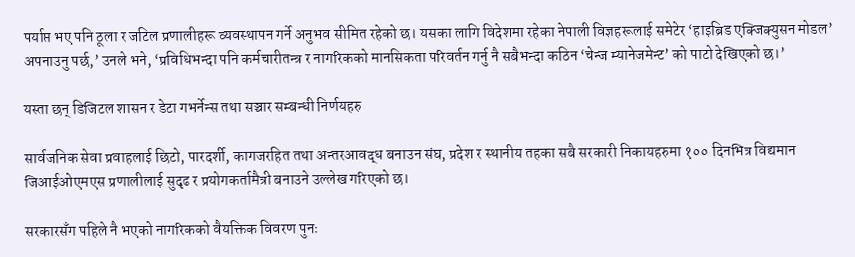पर्याप्त भए पनि ठूला र जटिल प्रणालीहरू व्यवस्थापन गर्ने अनुभव सीमित रहेको छ। यसका लागि विदेशमा रहेका नेपाली विज्ञहरूलाई समेटेर ‘हाइब्रिड एक्जिक्युसन मोडल’ अपनाउनु पर्छ,’ उनले भने, ‘प्रविधिभन्दा पनि कर्मचारीतन्त्र र नागरिकको मानसिकता परिवर्तन गर्नु नै सबैभन्दा कठिन ‘चेन्ज म्यानेजमेन्ट’ को पाटो देखिएको छ।’

यस्ता छन् डिजिटल शासन र डेटा गभर्नेन्स तथा सञ्चार सम्बन्धी निर्णयहरु

सार्वजनिक सेवा प्रवाहलाई छिटो, पारदर्शी, कागजरहित तथा अन्तरआवद्ध बनाउन संघ, प्रदेश र स्थानीय तहका सबै सरकारी निकायहरुमा १०० दिनभित्र विद्यमान जिआईओएमएस प्रणालीलाई सुदृढ र प्रयोगकर्तामैत्री बनाउने उल्लेख गरिएको छ।

सरकारसँग पहिले नै भएको नागरिकको वैयक्तिक विवरण पुनः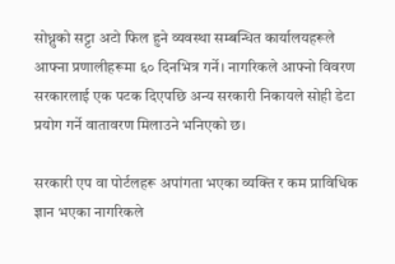सोध्नुको सट्टा अटो फिल हुने व्यवस्था सम्बन्धित कार्यालयहरूले आफ्ना प्रणालीहरूमा ६० दिनभित्र गर्ने। नागरिकले आफ्नो विवरण सरकारलाई एक पटक दिएपछि अन्य सरकारी निकायले सोही डेटा प्रयोग गर्ने वातावरण मिलाउने भनिएको छ।

सरकारी एप वा पोर्टलहरू अपांगता भएका व्यक्ति र कम प्राविधिक ज्ञान भएका नागरिकले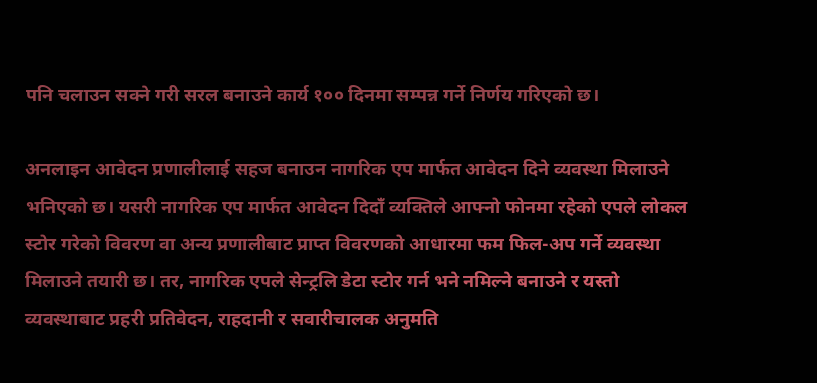पनि चलाउन सक्ने गरी सरल बनाउने कार्य १०० दिनमा सम्पन्न गर्ने निर्णय गरिएको छ।

अनलाइन आवेदन प्रणालीलाई सहज बनाउन नागरिक एप मार्फत आवेदन दिने व्यवस्था मिलाउने भनिएको छ। यसरी नागरिक एप मार्फत आवेदन दिदाँ व्यक्तिले आफ्नो फोनमा रहेको एपले लोकल स्टोर गरेको विवरण वा अन्य प्रणालीबाट प्राप्त विवरणको आधारमा फम फिल-अप गर्ने व्यवस्था मिलाउने तयारी छ। तर, नागरिक एपले सेन्ट्रलि डेटा स्टोर गर्न भने नमिल्ने बनाउने र यस्तो व्यवस्थाबाट प्रहरी प्रतिवेदन, राहदानी र सवारीचालक अनुमति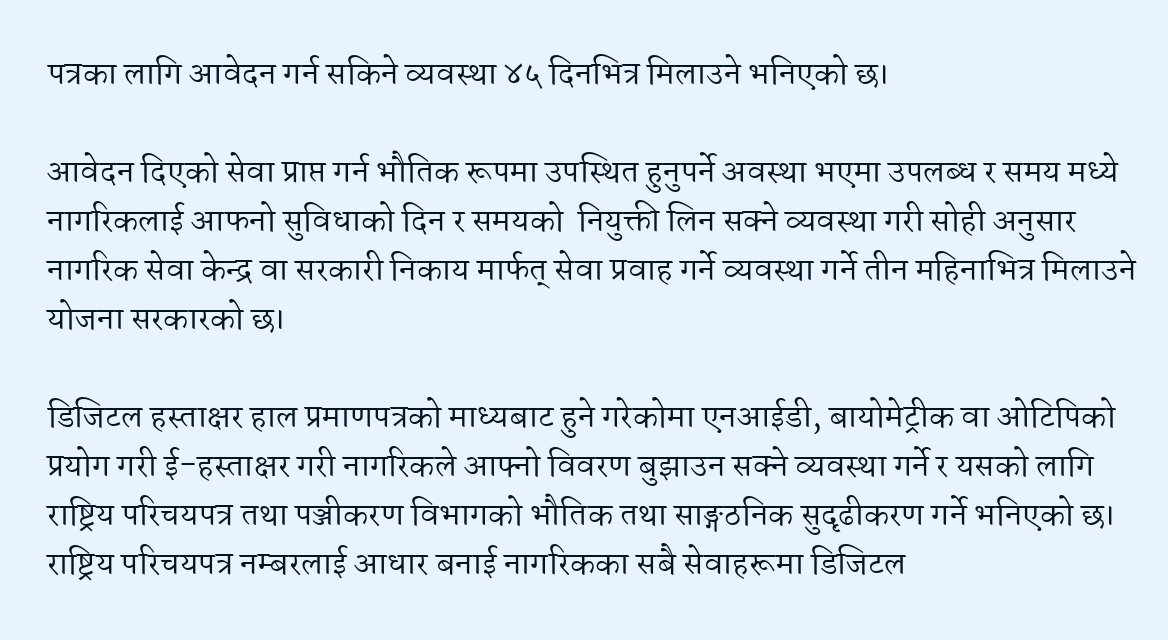पत्रका लागि आवेदन गर्न सकिने व्यवस्था ४५ दिनभित्र मिलाउने भनिएको छ।

आवेदन दिएको सेवा प्राप्त गर्न भौतिक रूपमा उपस्थित हुनुपर्ने अवस्था भएमा उपलब्ध र समय मध्ये नागरिकलाई आफनो सुविधाको दिन र समयको  नियुक्ती लिन सक्ने व्यवस्था गरी सोही अनुसार नागरिक सेवा केन्द्र वा सरकारी निकाय मार्फत् सेवा प्रवाह गर्ने व्यवस्था गर्ने तीन महिनाभित्र मिलाउने योजना सरकारको छ।

डिजिटल हस्ताक्षर हाल प्रमाणपत्रको माध्यबाट हुने गरेकोमा एनआईडी, बायोमेट्रीक वा ओटिपिको प्रयोग गरी ई-हस्ताक्षर गरी नागरिकले आफ्नो विवरण बुझाउन सक्ने व्यवस्था गर्ने र यसको लागि राष्ट्रिय परिचयपत्र तथा पञ्जीकरण विभागको भौतिक तथा साङ्गठनिक सुदृढीकरण गर्ने भनिएको छ। राष्ट्रिय परिचयपत्र नम्बरलाई आधार बनाई नागरिकका सबै सेवाहरूमा डिजिटल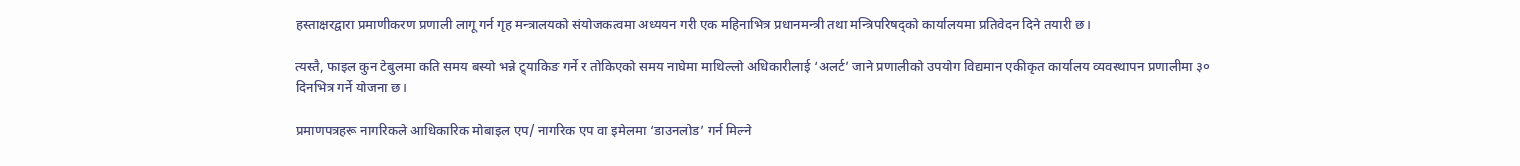हस्ताक्षरद्वारा प्रमाणीकरण प्रणाली लागू गर्न गृह मन्त्रालयको संयोजकत्वमा अध्ययन गरी एक महिनाभित्र प्रधानमन्त्री तथा मन्त्रिपरिषद्‌को कार्यालयमा प्रतिवेदन दिने तयारी छ।

त्यस्तै, फाइल कुन टेबुलमा कति समय बस्यो भन्ने ट्र्याकिङ गर्ने र तोकिएको समय नाघेमा माथिल्लो अधिकारीलाई ‘अलर्ट’ जाने प्रणालीको उपयोग विद्यमान एकीकृत कार्यालय व्यवस्थापन प्रणालीमा ३० दिनभित्र गर्ने योजना छ।

प्रमाणपत्रहरू नागरिकले आधिकारिक मोबाइल एप/ नागरिक एप वा इमेलमा ‘डाउनलोड’ गर्न मिल्ने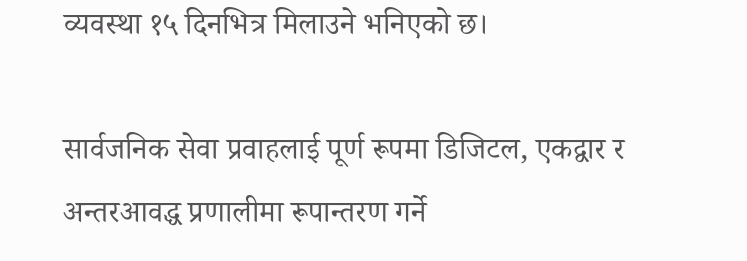व्यवस्था १५ दिनभित्र मिलाउने भनिएको छ।

सार्वजनिक सेवा प्रवाहलाई पूर्ण रूपमा डिजिटल, एकद्वार र अन्तरआवद्ध प्रणालीमा रूपान्तरण गर्ने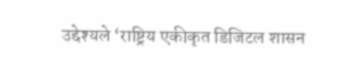उद्देश्यले ‘राष्ट्रिय एकीकृत डिजिटल शासन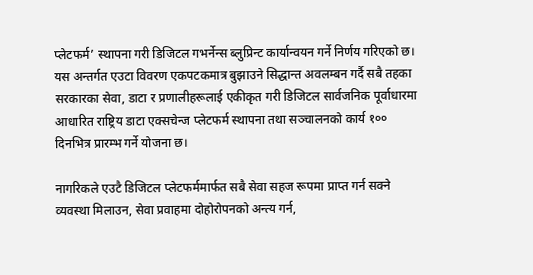प्लेटफर्म’ स्थापना गरी डिजिटल गभर्नेन्स ब्लुप्रिन्ट कार्यान्वयन गर्ने निर्णय गरिएको छ। यस अन्तर्गत एउटा विवरण एकपटकमात्र बुझाउने सिद्धान्त अवलम्बन गर्दै सबै तहका सरकारका सेवा, डाटा र प्रणालीहरूलाई एकीकृत गरी डिजिटल सार्वजनिक पूर्वाधारमा आधारित राष्ट्रिय डाटा एक्सचेन्ज प्लेटफर्म स्थापना तथा सञ्चालनको कार्य १०० दिनभित्र प्रारम्भ गर्ने योजना छ।

नागरिकले एउटै डिजिटल प्लेटफर्ममार्फत सबै सेवा सहज रूपमा प्राप्त गर्न सक्ने व्यवस्था मिलाउन, सेवा प्रवाहमा दोहोरोपनको अन्त्य गर्न,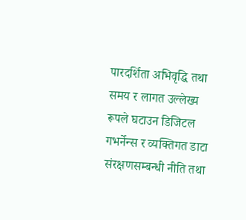पारदर्शिता अभिवृद्धि तथा समय र लागत उल्लेख्य रूपले घटाउन डिजिटल गभर्नेन्स र व्यक्तिगत डाटा संरक्षणसम्बन्धी नीति तथा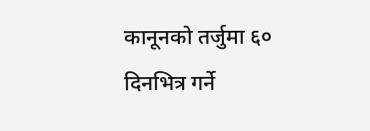कानूनको तर्जुमा ६० दिनभित्र गर्ने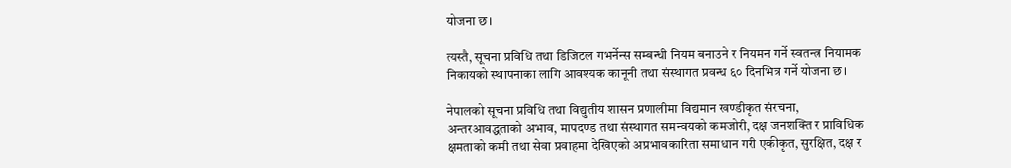योजना छ।

त्यस्तै, सूचना प्रविधि तथा डिजिटल गभर्नेन्स सम्बन्धी नियम बनाउने र नियमन गर्ने स्वतन्त्र नियामक निकायको स्थापनाका लागि आवश्यक कानूनी तथा संस्थागत प्रवन्ध ६० दिनभित्र गर्ने योजना छ।

नेपालको सूचना प्रविधि तथा विद्युतीय शासन प्रणालीमा विद्यमान खण्डीकृत संरचना, अन्तरआवद्धताको अभाव, मापदण्ड तथा संस्थागत समन्वयको कमजोरी, दक्ष जनशक्ति र प्राविधिक क्षमताको कमी तथा सेवा प्रवाहमा देखिएको अप्रभावकारिता समाधान गरी एकीकृत, सुरक्षित, दक्ष र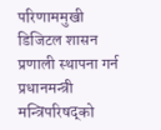परिणाममुखी डिजिटल शासन प्रणाली स्थापना गर्न प्रधानमन्त्री मन्त्रिपरिषद्को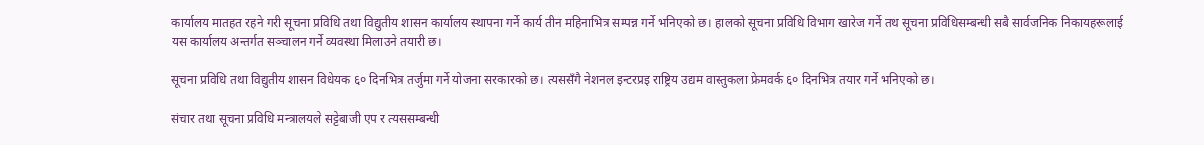कार्यालय मातहत रहने गरी सूचना प्रविधि तथा विद्युतीय शासन कार्यालय स्थापना गर्ने कार्य तीन महिनाभित्र सम्पन्न गर्ने भनिएको छ। हालको सूचना प्रविधि विभाग खारेज गर्ने तथ सूचना प्रविधिसम्बन्धी सबै सार्वजनिक निकायहरूलाई यस कार्यालय अन्तर्गत सञ्चालन गर्ने व्यवस्था मिलाउने तयारी छ।

सूचना प्रविधि तथा विद्युतीय शासन विधेयक ६० दिनभित्र तर्जुमा गर्ने योजना सरकारको छ। त्यससँगै नेशनल इन्टरप्रइ राष्ट्रिय उद्यम वास्तुकला फ्रेमवर्क ६० दिनभित्र तयार गर्ने भनिएको छ।

संचार तथा सूचना प्रविधि मन्त्रालयले सट्टेबाजी एप र त्यससम्बन्धी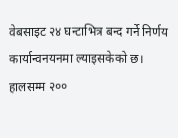वेबसाइट २४ घन्टाभित्र बन्द गर्ने निर्णय कार्यान्वनयनमा ल्याइसकेको छ। हालसम्म २००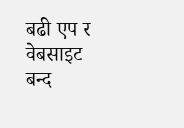बढी एप र वेबसाइट बन्द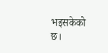भइसकेको छ।